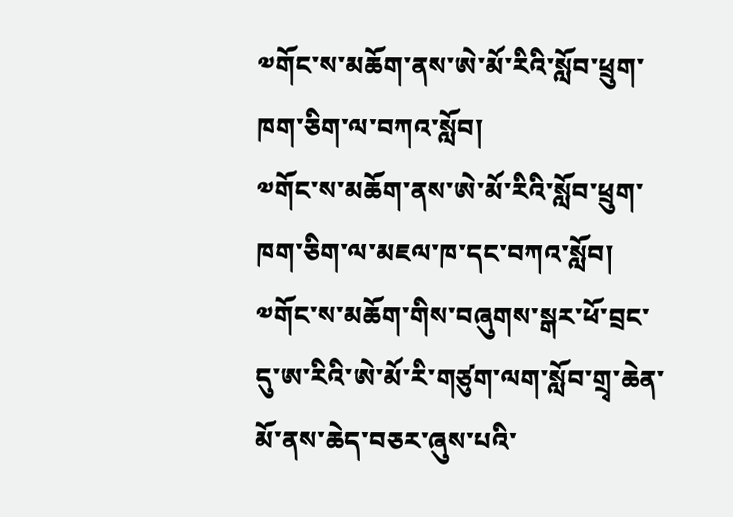༧གོང་ས་མཆོག་ནས་ཨེ་མོ་རིའི་སློབ་ཕྲུག་ཁག་ཅིག་ལ་བཀའ་སློབ།
༧གོང་ས་མཆོག་ནས་ཨེ་མོ་རིའི་སློབ་ཕྲུག་ཁག་ཅིག་ལ་མཇལ་ཁ་དང་བཀའ་སློབ། ༧གོང་ས་མཆོག་གིས་བཞུགས་སྒར་ཕོ་བྲང་དུ་ཨ་རིའི་ཨེ་མོ་རི་གཙུག་ལག་སློབ་གྲྭ་ཆེན་མོ་ནས་ཆེད་བཅར་ཞུས་པའི་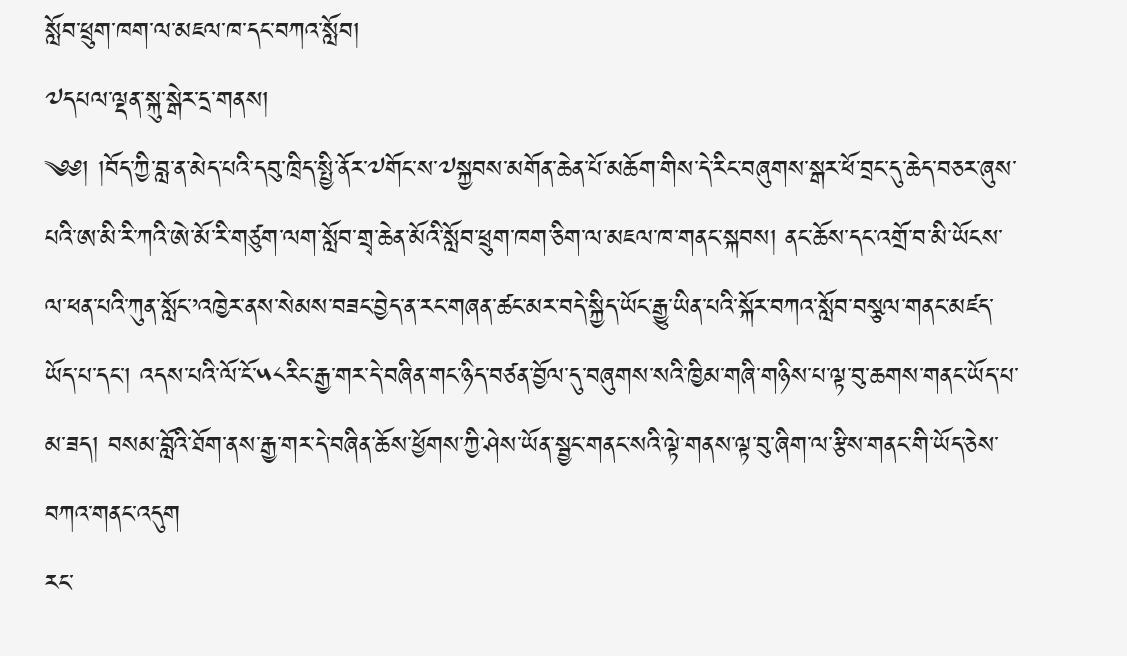སློབ་ཕྲུག་ཁག་ལ་མཇལ་ཁ་དང་བཀའ་སློབ།
༧དཔལ་ལྡན་སྐུ་སྒེར་དྲ་གནས།
༄༅། །བོད་ཀྱི་བླ་ན་མེད་པའི་དབུ་ཁྲིད་སྤྱི་ནོར་༧གོང་ས་༧སྐྱབས་མགོན་ཆེན་པོ་མཆོག་གིས་དེ་རིང་བཞུགས་སྒར་ཕོ་བྲང་དུ་ཆེད་བཅར་ཞུས་པའི་ཨ་མི་རི་ཀའི་ཨེ་མོ་རི་གཙུག་ལག་སློབ་གྲྭ་ཆེན་མོའི་སློབ་ཕྲུག་ཁག་ཅིག་ལ་མཇལ་ཁ་གནང་སྐབས། ནང་ཆོས་དང་འགྲོ་བ་མི་ཡོངས་ལ་ཕན་པའི་ཀུན་སློང་’འཁྱེར་ནས་སེམས་བཟང་བྱེད་ན་རང་གཞན་ཚང་མར་བདེ་སྐྱིད་ཡོང་རྒྱུ་ཡིན་པའི་སྐོར་བཀའ་སློབ་བསྩལ་གནང་མཛད་ཡོད་པ་དང་། འདས་པའི་ལོ་ངོ་༥༨རིང་རྒྱ་གར་དེ་བཞིན་གང་ཉིད་བཙན་བྱོལ་དུ་བཞུགས་སའི་ཁྱིམ་གཞི་གཉིས་པ་ལྟ་བུ་ཆགས་གནང་ཡོད་པ་མ་ཟད། བསམ་བློའི་ཐོག་ནས་རྒྱ་གར་དེ་བཞིན་ཆོས་ཕྱོགས་ཀྱི་ཤེས་ཡོན་སྦྱང་གནང་སའི་ལྟེ་གནས་ལྟ་བུ་ཞིག་ལ་རྩིས་གནང་གི་ཡོད་ཅེས་བཀའ་གནང་འདུག
རང་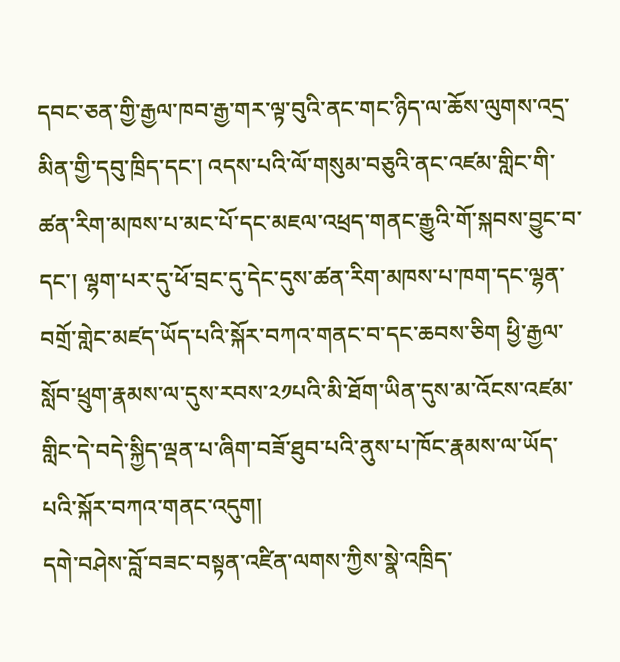དབང་ཅན་གྱི་རྒྱལ་ཁབ་རྒྱ་གར་ལྟ་བུའི་ནང་གང་ཉིད་ལ་ཆོས་ལུགས་འདྲ་མིན་གྱི་དབུ་ཁྲིད་དང་། འདས་པའི་ལོ་གསུམ་བཅུའི་ནང་འཛམ་གླིང་གི་ཚན་རིག་མཁས་པ་མང་པོ་དང་མཇལ་འཕྲད་གནང་རྒྱུའི་གོ་སྐབས་བྱུང་བ་དང་། ལྷག་པར་དུ་ཕོ་བྲང་དུ་དེང་དུས་ཚན་རིག་མཁས་པ་ཁག་དང་ལྷན་བགྲོ་གླེང་མཛད་ཡོད་པའི་སྐོར་བཀའ་གནང་བ་དང་ཆབས་ཅིག ཕྱི་རྒྱལ་སློབ་ཕྲུག་རྣམས་ལ་དུས་རབས་༢༡པའི་མི་ཐོག་ཡིན་དུས་མ་འོངས་འཛམ་གླིང་དེ་བདེ་སྐྱིད་ལྡན་པ་ཞིག་བཟོ་ཐུབ་པའི་ནུས་པ་ཁོང་རྣམས་ལ་ཡོད་པའི་སྐོར་བཀའ་གནང་འདུག།
དགེ་བཤེས་བློ་བཟང་བསྟན་འཛིན་ལགས་ཀྱིས་སྣེ་འཁྲིད་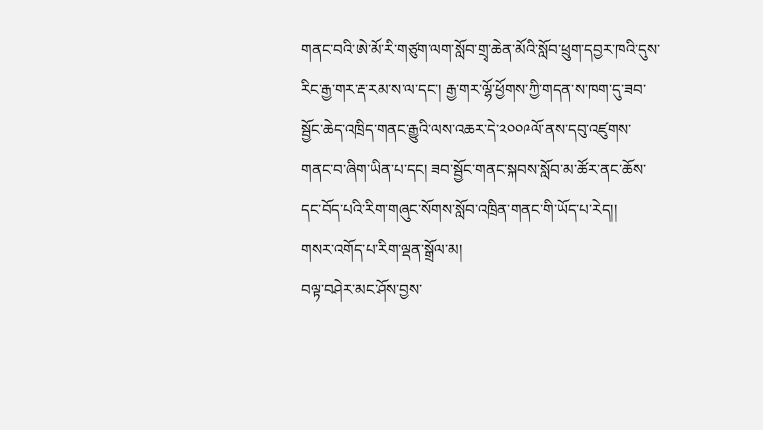གནང་བའི་ཨེ་མོ་རི་གཙུག་ལག་སློབ་གྲྭ་ཆེན་མོའི་སློབ་ཕྲུག་དབྱར་ཁའི་དུས་རིང་རྒྱ་གར་རྡ་རམ་ས་ལ་དང་། རྒྱ་གར་ལྷོ་ཕྱོགས་ཀྱི་གདན་ས་ཁག་དུ་ཟབ་སྦྱོང་ཆེད་འཁྲིད་གནང་རྒྱུའི་ལས་འཆར་དེ་༢༠༠༩ལོ་ནས་དབུ་འཛུགས་གནང་བ་ཞིག་ཡིན་པ་དང། ཟབ་སྦྱོང་གནང་སྐབས་སློབ་མ་ཚོར་ནང་ཆོས་དང་བོད་པའི་རིག་གཞུང་སོགས་སློབ་འཁྲིན་གནང་གི་ཡོད་པ་རེད།།
གསར་འགོད་པ་རིག་ལྡན་སྒྲོལ་མ།
བལྟ་བཤེར་མང་ཤོས་བྱས་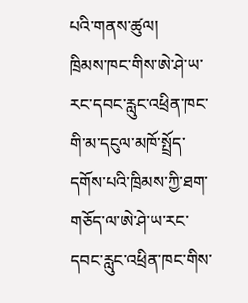པའི་གནས་ཚུལ།
ཁྲིམས་ཁང་གིས་ཨེ་ཤེ་ཡ་རང་དབང་རླུང་འཕྲིན་ཁང་གི་མ་དངུལ་མཁོ་སྤྲོད་དགོས་པའི་ཁྲིམས་ཀྱི་ཐག་གཅོད་ལ་ཨེ་ཤེ་ཡ་རང་དབང་རླུང་འཕྲིན་ཁང་གིས་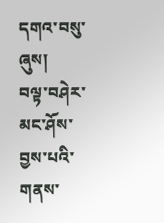དགའ་བསུ་ཞུས།
བལྟ་བཤེར་མང་ཤོས་བྱས་པའི་གནས་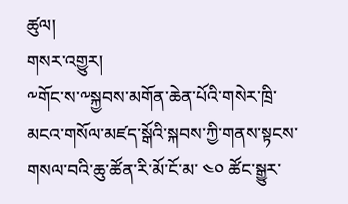ཚུལ།
གསར་འགྱུར།
༸གོང་ས་༸སྐྱབས་མགོན་ཆེན་པོའི་གསེར་ཁྲི་མངའ་གསོལ་མཛད་སྒོའི་སྐབས་ཀྱི་གནས་སྟངས་གསལ་བའི་ཆུ་ཚོན་རི་མོ་ངོ་མ་ ༤༠ ཚོང་སྒྱུར་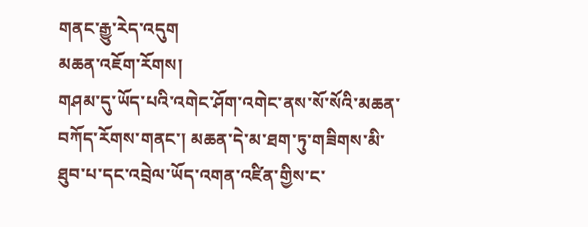གནང་རྒྱུ་རེད་འདུག
མཆན་འཇོག་རོགས།
གཤམ་དུ་ཡོད་པའི་འགེང་ཤོག་འགེང་ནས་སོ་སོའི་མཆན་བཀོད་རོགས་གནང་། མཆན་དེ་མ་ཐག་ཏུ་གཟིགས་མི་ཐུབ་པ་དང་འབྲེལ་ཡོད་འགན་འཛིན་གྱིས་ང་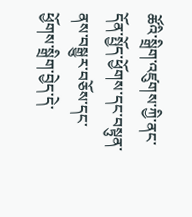ཚོའི་སྒྲིག་འཛུགས་ཀྱི་ནང་དོན་སྤྱོད་ཕྱོགས་དང་བསྟུན་ནས་བསྒྱུར་བཅོས་དང་ཕྱོགས་སྒྲིག་བྱེད་དེ་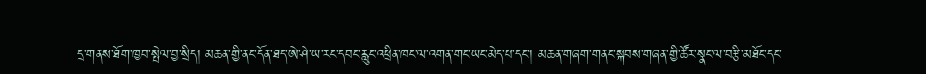དྲ་གནས་ཐོག་ཁྱབ་སྤེལ་བྱ་སྲིད། མཆན་གྱི་ནང་དོན་ཐད་ཨེ་ཤེ་ཡ་རང་དབང་རླུང་འཕྲིན་ཁང་ལ་འགན་གང་ཡང་མེད་པ་དང་། མཆན་གཞག་གནང་སྐབས་གཞན་གྱི་ཚོར་སྣང་ལ་བརྩི་མཐོང་དང་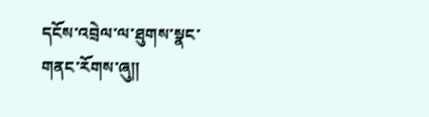དངོས་འབྲེལ་ལ་ཐུགས་སྣང་གནང་རོགས་ཞུ༎